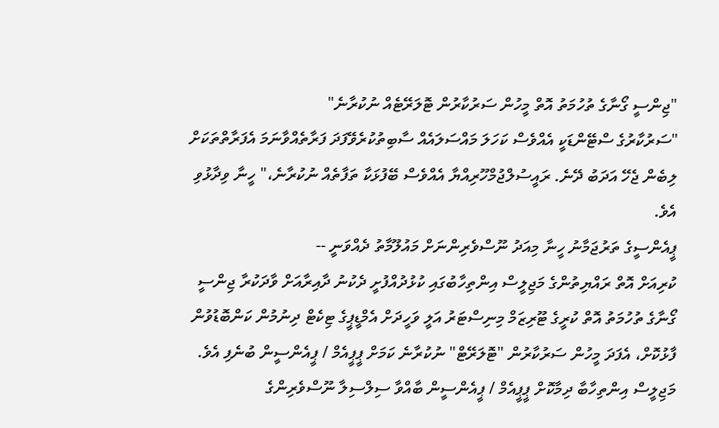"ޖިންސީ ގޯނާގެ ތުހުމަތު އޮތް މީހުން ސަރުކާރުން ޓޮލަރޭޓެއް ނުކުރާނެ"
"ސަރުކާރުގެ ސްޓޭންޑަކީ އެއްވެސް ކަހަލަ މައްސަލައެއް ސާބިތުކުރެވޭފަދަ ފަރާތެއްވާނަމަ އެފަރާތްތަކަށް ލިބެން ޖެހޭ އަދަބު ދޭނެ. ރައީސުލްޖުމްހޫރިއްޔާ އެއްވެސް ބޭފުޅަކާ ތަފާތެއް ނުކުރާނެ،" ހީނާ ވިދާޅުވި އެވެ.
ޕީއެންސީގެ ތަރުޖަމާނު ހީނާ މިއަދު ނޫސްވެރިންނަށް މައުލޫމާތު ދެއްވަނީ --
ކުރިއަށް އޮތް ރައްޔިތުންގެ މަޖިލީސް އިންތިހާބުގައި ކުޅުދުއްފުށީ ދެކުނު ދާއިރާއަށް ވާދަކުރާ ޖިންސީ ގޯނާގެ ތުހުމަތު އޮތް ކުރީގެ ޓޫރިޒަމް މިނިސްޓަރު އަލީ ވަހީދަށް އެމްޑީޕީގެ ޓިކެޓް ދިނުމުން ކަންބޮޑުވުން ފާޅުކޮށް، އެފަދަ މީހުން ސަރުކާރުން "ޓޮލަރޭޓް" ނުކުރާނެ ކަމަށް ޕީޕީއެމް / ޕީއެންސީން ބުނެފި އެވެ.
މަޖިލީސް އިންތިހާބާ ދިމާކޮށް ޕީޕީއެމް / ޕީއެންސީން ބާއްވާ ސިލްސިލާ ނޫސްވެރިންގެ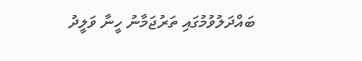ބައްދަލުވުމުގައި ތަރުޖަމާނު ހީނާ ވަލީދު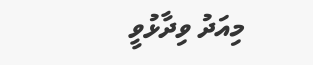މިއަދު ވިދާޅުވީ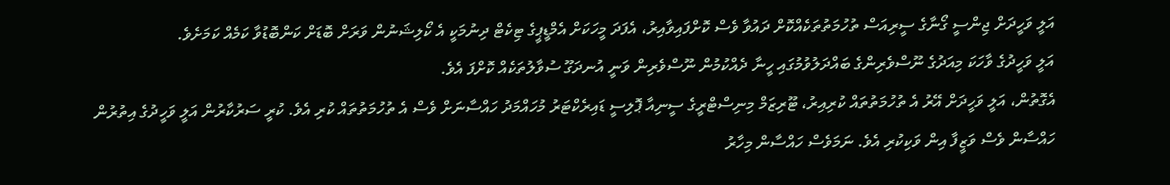އަލީ ވަހީދަށް ޖިންސީ ގޯނާގެ ސީރިއަސް ތުހުމަތުތަކެއްކޮށް ދައުވާ ވެސް ކޮށްފައިވާއިރު، އެފަދަ މީހަކަށް އެމްޑީޕީގެ ޓިކެޓް ދިނުމަކީ އެ ކޯލިޝަނުން ވަރަށް ބޮޑަށް ކަންބޮޑުވާ ކަމެއް ކަމަށެވެ.
އަލީ ވަހީދުގެ ވާހަކަ މިއަދުގެ ނޫސްވެރިންގެ ބައްދަލުވުމުގައި ހީނާ ދެއްކުމުން ނޫސްވެރިން ވަނީ އުނދަގޫ ސުވާލުތަކެއް ކޮށްފަ އެވެ.
އެގޮތުން، އަލީ ވަހީދަށް އޭރު އެ ތުހުމަތުތައް ކުރިއިރު، ޓޫރިޒަމް މިނިސްޓްރީގެ ސީނިއާ ޕޮލިސީ ޑައިރެކްޓަރު މުހައްމަދު ހައްސާނަށް ވެސް އެ ތުހުމަތުތައް ކުރި އެވެ. ކުރީ ސަރުކާރުން އަލީ ވަހީދުގެ އިތުރުން ހައްސާން ވެސް ވަޒީފާ އިން ވަކިކުރި އެވެ. ނަމަވެސް ހައްސާން މިހާރު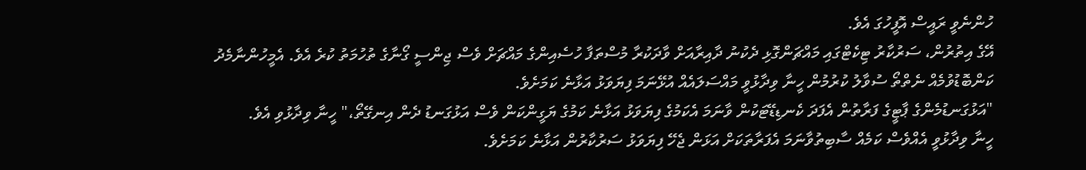ހުންނެވީ ރައީސް އޮފީހުގަ އެވެ.
އޭގެ އިތުރުން، ސަރުކާރު ޓިކެޓްގައި މައްޗަންގޮޅި ދެކުނު ދާއިރާއަށް ވާދަކުރާ މުސްތަފާ ހުސެއިންގެ މައްޗަށް ވެސް ޖިންސީ ގޯނާގެ ތުހުމަތު ކުރެ އެވެ. އެމީހުންނާމެދު ކަންބޮޑުވުމެއް ނެތްތޯ ސުވާލު ކުރުމުން ހީނާ ވިދާޅުވީ މައްސަލައެއް އުޅޭނަމަ ފިޔަވަޅު އަޅާނެ ކަމަށެވެ.
"އަޅުގަނޑުމެންގެ ޕާޓީގެ ފަރާތުން އެފަދަ ކެނޑިޑޭޓަކުން ވާނަމަ އެކަމުގެ ފިޔަވަޅު އަޅާނެ ކަމުގެ ޔަގީންކަން ވެސް އަޅުގަނޑު ދެން އިނގޭތޯ،" ހީނާ ވިދާޅުވި އެވެ.
ހީނާ ވިދާޅުވީ އެއްވެސް ކަމެއް ސާބިތުވާނަމަ އެފަރާތަކަށް އަޅަން ޖެހޭ ފިޔަވަޅު ސަރުކާރުން އަޅާނެ ކަމަށެވެ.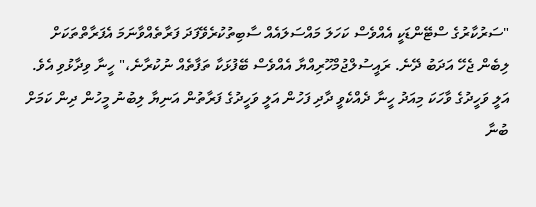"ސަރުކާރުގެ ސްޓޭންޑަކީ އެއްވެސް ކަހަލަ މައްސަލައެއް ސާބިތުކުރެވޭފަދަ ފަރާތެއްވާނަމަ އެފަރާތްތަކަށް ލިބެން ޖެހޭ އަދަބު ދޭނެ. ރައީސުލްޖުމްހޫރިއްޔާ އެއްވެސް ބޭފުޅަކާ ތަފާތެއް ނުކުރާނެ،" ހީނާ ވިދާޅުވި އެވެ.
އަލީ ވަހީދުގެ ވާހަކަ މިއަދު ހީނާ ދެއްކެވީ ދާދި ފަހުން އަލީ ވަހީދުގެ ފަރާތުން އަނިޔާ ލިބުނު މީހުން ދިން ކަމަށް ބުނާ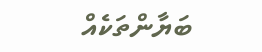ބަޔާންތަކެއް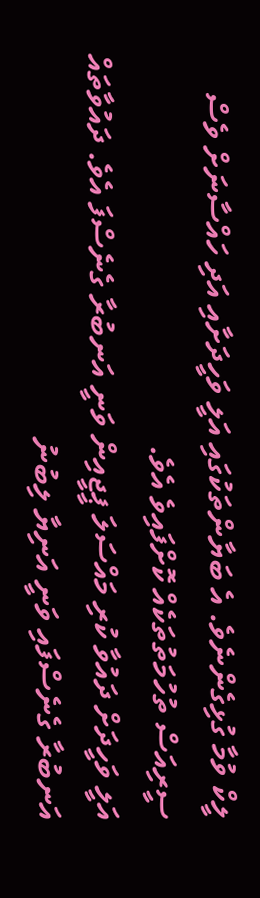ލީކް ވުމާ ގުޅިގެންނެވެ. އެ ބަޔާންތަކުގައި އަލީ ވަހީދަށާއި އަދި ހައްސާނަށް ވެސް ސީރިއަސް ތުހުމަތުތަކެއް ކޮށްފައިވެ އެވެ.
އަލީ ވަހީދަށް ދައުވާ ކުރި މައްސަލަ ޕީޖީއިން ވަނީ އަނބުރާ ގެނެސްފަ އެވެ. ދައުވާތައް އަނބުރާ ގެނެސްފައި ވަނީ އަނިޔާ ލިބުނު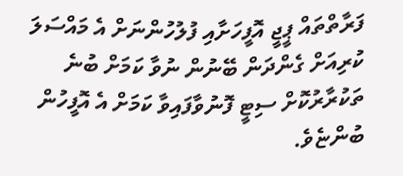ފަރާތްތައް ޕީޖީ އޮފީހަށާއި ފުލުހުންނަށް އެ މައްސަލަ ކުރިއަށް ގެންދަން ބޭނުން ނުވާ ކަމަށް ބުނެ ތަކުރާރުކޮށް ސިޓީ ފޮނުވާފައިވާ ކަމަށް އެ އޮފީހުން ބުންޏެވެ.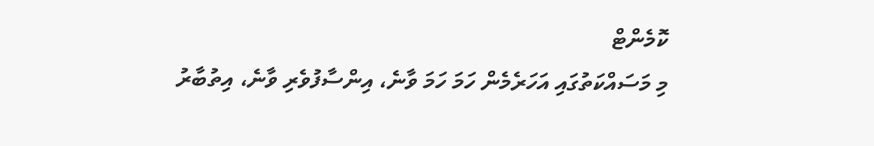ކޮމެންޓް
މި މަސައްކަތުގައި އަހަރެމެން ހަމަ ހަމަ ވާނެ، އިންސާފުވެރި ވާނެ، އިތުބާރު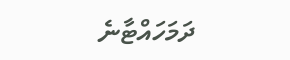ދަމަހައްޓާނެ